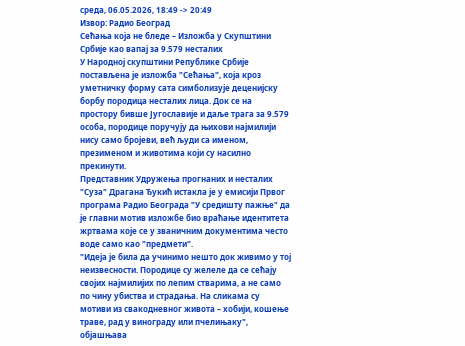среда, 06.05.2026, 18:49 -> 20:49
Извор: Радио Београд
Сећања која не бледе – Изложба у Скупштини Србије као вапај за 9.579 несталих
У Народној скупштини Републике Србије постављена је изложба "Сећања", која кроз уметничку форму сата симболизује деценијску борбу породица несталих лица. Док се на простору бивше Југославије и даље трага за 9.579 особа, породице поручују да њихови најмилији нису само бројеви, већ људи са именом, презименом и животима који су насилно прекинути.
Представник Удружења прогнаних и несталих "Суза" Драгана Ђукић истакла је у емисији Првог програма Радио Београда "У средишту пажње" да је главни мотив изложбе био враћање идентитета жртвама које се у званичним документима често воде само као "предмети".
"Идеја је била да учинимо нешто док живимо у тој неизвесности. Породице су желеле да се сећају својих најмилијих по лепим стварима, а не само по чину убиства и страдања. На сликама су мотиви из свакодневног живота – хобији, кошење траве, рад у винограду или пчелињаку", објашњава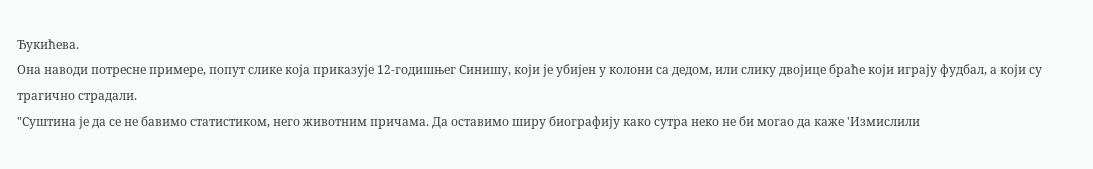Ђукићева.
Она наводи потресне примере, попут слике која приказује 12-годишњег Синишу, који је убијен у колони са дедом, или слику двојице браће који играју фудбал, а који су трагично страдали.
"Суштина је да се не бавимо статистиком, него животним причама. Да оставимо ширу биографију како сутра неко не би могао да каже 'Измислили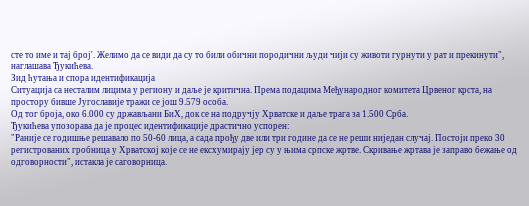сте то име и тај број'. Желимо да се види да су то били обични породични људи чији су животи гурнути у рат и прекинути", наглашава Ђукићева.
Зид ћутања и спора идентификација
Ситуација са несталим лицима у региону и даље је критична. Према подацима Међународног комитета Црвеног крста, на простору бивше Југославије тражи се још 9.579 особа.
Од тог броја, око 6.000 су држављани БиХ, док се на подручју Хрватске и даље трага за 1.500 Срба.
Ђукићева упозорава да је процес идентификације драстично успорен:
"Раније се годишње решавало по 50-60 лица, а сада прођу две или три године да се не реши ниједан случај. Постоји преко 30 регистрованих гробница у Хрватској које се не ексхумирају јер су у њима српске жртве. Скривање жртава је заправо бежање од одговорности", истакла је саговорница.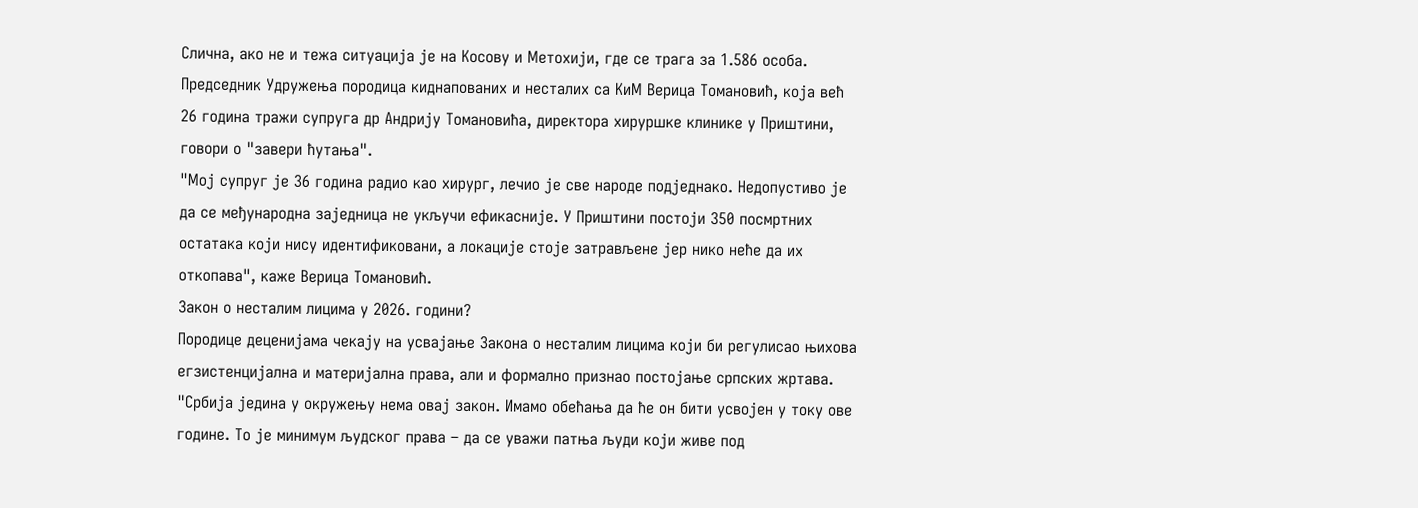Слична, ако не и тежа ситуација је на Косову и Метохији, где се трага за 1.586 особа.
Председник Удружења породица киднапованих и несталих са КиМ Верица Томановић, која већ 26 година тражи супруга др Андрију Томановића, директора хируршке клинике у Приштини, говори о "завери ћутања".
"Мој супруг је 36 година радио као хирург, лечио је све народе подједнако. Недопустиво је да се међународна заједница не укључи ефикасније. У Приштини постоји 350 посмртних остатака који нису идентификовани, а локације стоје затрављене јер нико неће да их откопава", каже Верица Томановић.
Закон о несталим лицима у 2026. години?
Породице деценијама чекају на усвајање Закона о несталим лицима који би регулисао њихова егзистенцијална и материјална права, али и формално признао постојање српских жртава.
"Србија једина у окружењу нема овај закон. Имамо обећања да ће он бити усвојен у току ове године. То је минимум људског права – да се уважи патња људи који живе под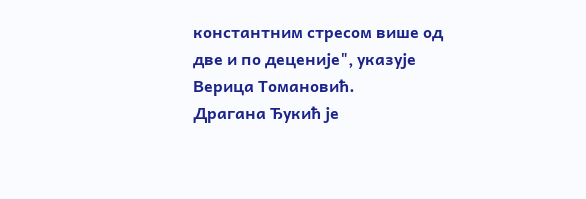константним стресом више од две и по деценије", указује Верица Томановић.
Драгана Ђукић је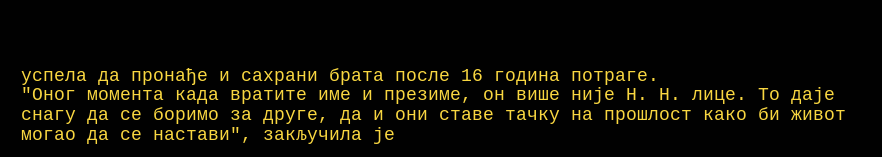успела да пронађе и сахрани брата после 16 година потраге.
"Оног момента када вратите име и презиме, он више није Н. Н. лице. То даје снагу да се боримо за друге, да и они ставе тачку на прошлост како би живот могао да се настави", закључила је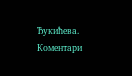Ђукићева.
Коментари